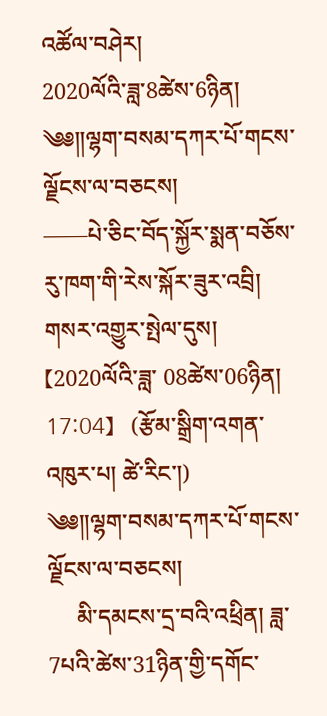འཚོལ་བཤེར།
2020ལོའི་ཟླ་8ཚེས་6ཉིན།
༄༅༎ལྷག་བསམ་དཀར་པོ་གངས་ལྗོངས་ལ་བཅངས།
——པེ་ཅིང་བོད་སྐྱོར་སྨན་བཅོས་རུ་ཁག་གི་རེས་སྐོར་ཟུར་འབྲི།
གསར་འགྱུར་སྤེལ་དུས།  【2020ལོའི་ཟླ་ 08ཚེས་06ཉིན། 17:04】   (རྩོམ་སྒྲིག་འགན་འཁུར་པ། ཚེ་རིང་།)
༄༅༎ལྷག་བསམ་དཀར་པོ་གངས་ལྗོངས་ལ་བཅངས།
     མི་དམངས་དྲ་བའི་འཕྲིན། ཟླ་7པའི་ཚེས་31ཉིན་གྱི་དགོང་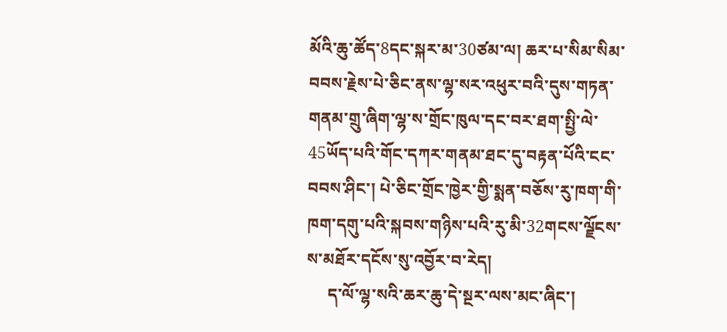མོའི་ཆུ་ཚོད་8དང་སྐར་མ་30ཙམ་ལ། ཆར་པ་སིམ་སིམ་བབས་རྗེས་པེ་ཅིང་ནས་ལྷ་སར་འཕུར་བའི་དུས་གཏན་གནམ་གྲུ་ཞིག་ལྷ་ས་གྲོང་ཁུལ་དང་བར་ཐག་སྤྱི་ལེ་45ཡོད་པའི་གོང་དཀར་གནམ་ཐང་དུ་བརྟན་པོའི་ངང་བབས་ཤིང་། པེ་ཅིང་གྲོང་ཁྱེར་གྱི་སྨན་བཅོས་རུ་ཁག་གི་ཁག་དགུ་པའི་སྐབས་གཉིས་པའི་རུ་མི་32གངས་ལྗོངས་ས་མཐོར་དངོས་སུ་འབྱོར་བ་རེད།
     ད་ལོ་ལྷ་སའི་ཆར་ཆུ་དེ་སྔར་ལས་མང་ཞིང་།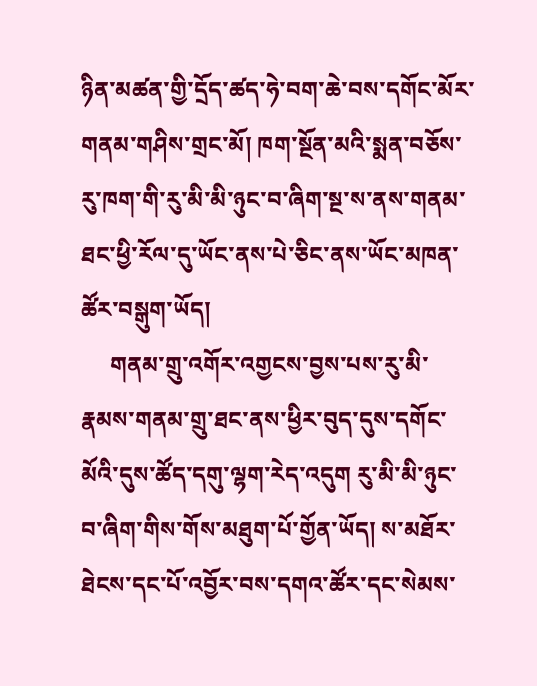ཉིན་མཚན་གྱི་དྲོད་ཚད་ཧེ་བག་ཆེ་བས་དགོང་མོར་གནམ་གཤིས་གྲང་མོ། ཁག་སྔོན་མའི་སྨན་བཅོས་རུ་ཁག་གི་རུ་མི་མི་ཉུང་བ་ཞིག་སྔ་ས་ནས་གནམ་ཐང་ཕྱི་རོལ་དུ་ཡོང་ནས་པེ་ཅིང་ནས་ཡོང་མཁན་ཚོར་བསྒུག་ཡོད།
     གནམ་གྲུ་འགོར་འགྱངས་བྱས་པས་རུ་མི་རྣམས་གནམ་གྲུ་ཐང་ནས་ཕྱིར་བུད་དུས་དགོང་མོའི་དུས་ཚོད་དགུ་ལྷག་རེད་འདུག རུ་མི་མི་ཉུང་བ་ཞིག་གིས་གོས་མཐུག་པོ་གྱོན་ཡོད། ས་མཐོར་ཐེངས་དང་པོ་འབྱོར་བས་དགའ་ཚོར་དང་སེམས་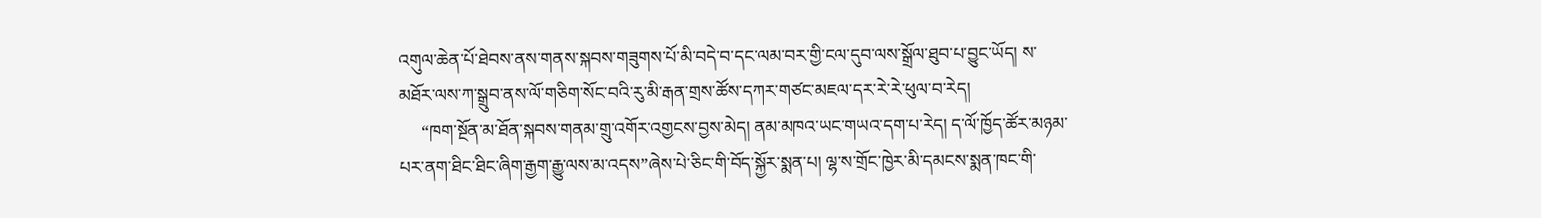འགུལ་ཆེན་པོ་ཐེབས་ནས་གནས་སྐབས་གཟུགས་པོ་མི་བདེ་བ་དང་ལམ་བར་གྱི་ངལ་དུབ་ལས་སྒྲོལ་ཐུབ་པ་བྱུང་ཡོད། ས་མཐོར་ལས་ཀ་སྒྲུབ་ནས་ལོ་གཅིག་སོང་བའི་རུ་མི་རྒན་གྲས་ཚོས་དཀར་གཙང་མཇལ་དར་རེ་རེ་ཕུལ་བ་རེད།
     “ཁག་སྔོན་མ་ཐོན་སྐབས་གནམ་གྲུ་འགོར་འགྱངས་བྱས་མེད། ནམ་མཁའ་ཡང་གཡའ་དག་པ་རེད། ད་ལོ་ཁྱོད་ཚོར་མཉམ་པར་ནག་ཐིང་ཐིང་ཞིག་རྒྱག་རྒྱུ་ལས་མ་འདས”ཞེས་པེ་ཅིང་གི་བོད་སྐྱོར་སྨན་པ། ལྷ་ས་གྲོང་ཁྱེར་མི་དམངས་སྨན་ཁང་གི་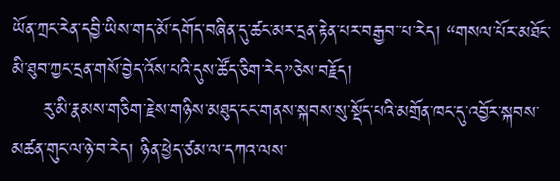ཡོན་ཀྲང་རེན་དབྱི་ཡིས་གད་མོ་དགོད་བཞིན་དུ་ཚང་མར་དྲན་རྟེན་པར་བརྒྱབ་་པ་རེད། “གསལ་པོར་མཐོང་མི་ཐུབ་ཀྱང་དྲན་གསོ་བྱེད་འོས་པའི་དུས་ཚོད་ཅིག་རེད”ཅེས་བརྗོད།
     རུ་མི་རྣམས་གཅིག་རྗེས་གཉིས་མཐུད་ངང་གནས་སྐབས་སུ་སྡོད་པའི་མགྲོན་ཁང་དུ་འབྱོར་སྐབས་མཚན་གུང་ལ་ཉེ་བ་རེད། ཉིན་ཕྱེད་ཙམ་ལ་དཀའ་ལས་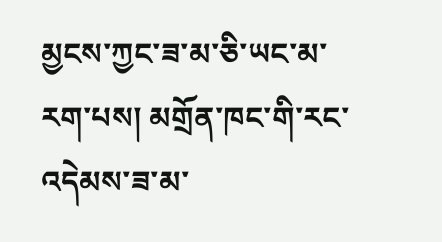མྱངས་ཀྱང་ཟ་མ་ཅི་ཡང་མ་རག་པས། མགྲོན་ཁང་གི་རང་འདེམས་ཟ་མ་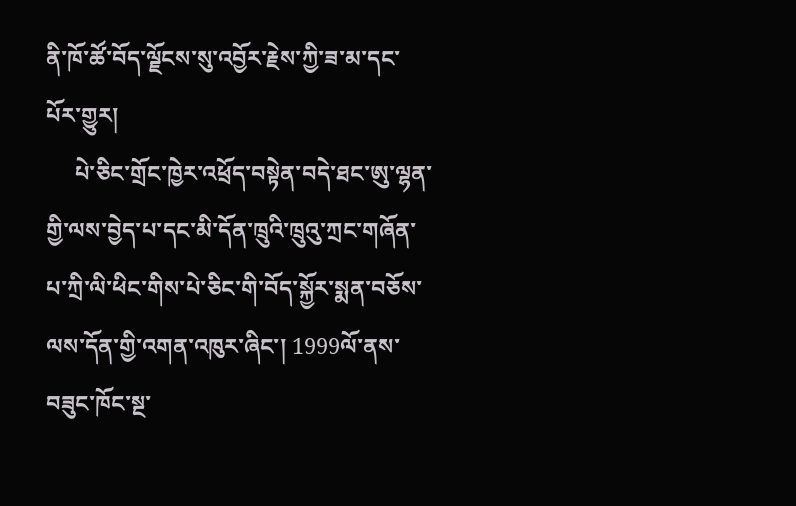ནི་ཁོ་ཚོ་བོད་ལྗོངས་སུ་འབྱོར་རྗེས་ཀྱི་ཟ་མ་དང་པོར་གྱུར།
     པེ་ཅིང་གྲོང་ཁྱེར་འཕྲོད་བསྟེན་བདེ་ཐང་ཨུ་ལྷན་གྱི་ལས་བྱེད་པ་དང་མི་དོན་ཁྲུའི་ཁྲུའུ་ཀྲང་གཞོན་པ་ཀྲི་ལི་ཕིང་གིས་པེ་ཅིང་གི་བོད་སྐྱོར་སྨན་བཅོས་ལས་དོན་གྱི་འགན་འཁུར་ཞིང་། 1999ལོ་ནས་བཟུང་ཁོང་སྔ་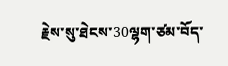རྗེས་སུ་ཐེངས་30ལྷག་ཙམ་བོད་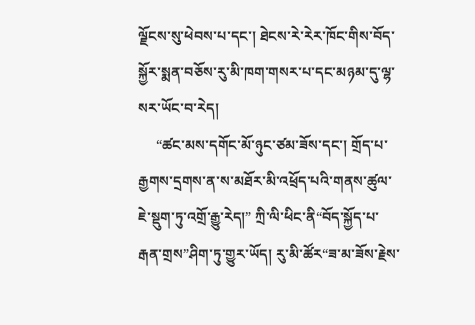ལྗོངས་སུ་ཕེབས་པ་དང་། ཐེངས་རེ་རེར་ཁོང་གིས་བོད་སྐྱོར་སྨན་བཅོས་རུ་མི་ཁག་གསར་པ་དང་མཉམ་དུ་ལྷ་སར་ཡོང་བ་རེད།
     “ཚང་མས་དགོང་མོ་ཉུང་ཙམ་ཟོས་དང་། གྲོད་པ་རྒྱགས་དྲགས་ན་ས་མཐོར་མི་འཕྲོད་པའི་གནས་ཚུལ་ཇེ་སྡུག་ཏུ་འགྲོ་རྒྱུ་རེད།” ཀྲི་ལི་ཕིང་ནི“བོད་སྐྱོད་པ་རྒན་གྲས”ཤིག་ཏུ་གྱུར་ཡོད། རུ་མི་ཚོར“ཟ་མ་ཟོས་རྗེས་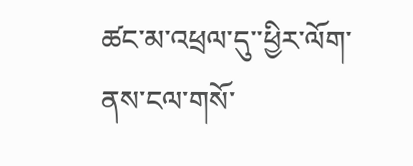ཚང་མ་འཕྲལ་དུ་་ཕྱིར་ལོག་ནས་ངལ་གསོ་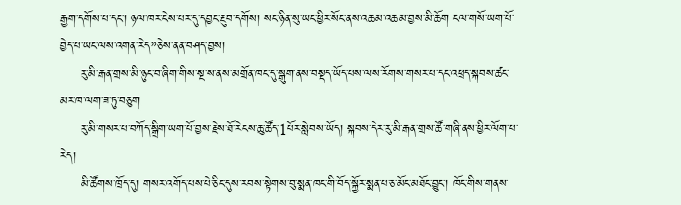རྒྱག་དགོས་པ་དང་། ཉལ་ཁར་ངེས་པར་དུ་དབྱང་རྔུབ་དགོས། སང་ཉིན་སུ་ཡང་ཕྱིར་སོང་ནས་འཆམ་འཆམ་བྱས་མི་ཆོག ངལ་གསོ་ཡག་པོ་བྱེད་པ་ཡང་ལས་འགན་རེད”ཅེས་ནན་བཤད་བྱས།
     རུ་མི་རྒན་གྲས་མི་ཉུང་བ་ཞིག་གིས་སྔ་ས་ནས་མགྲོན་ཁང་དུ་སྒུག་ནས་བསྡད་ཡོད་པས་ལས་རོགས་གསར་པ་དང་འཕྲད་སྐབས་ཚང་མར་ཁ་ལག་ཟ་ཏུ་བཅུག
     རུ་མི་གསར་པ་བཀོད་སྒྲིག་ཡག་པོ་བྱས་རྗེས་ཐོ་རེངས་ཆུ་ཚོད་1པོར་སླེབས་ཡོད། སྐབས་དེར་རུ་མི་རྒན་གྲས་ཚོ་གཞི་ནས་ཕྱིར་ལོག་པ་རེད།
     མི་ཚོགས་ཁྲོད་དུ། གསར་འགོད་པས་པེ་ཅིང་དུས་རབས་སྟེགས་བུ་སྨན་ཁང་གི་བོད་སྐྱོར་སྨན་པ་ཅ་མོང་མཐོང་བྱུང་། ཁོང་གིས་གནས་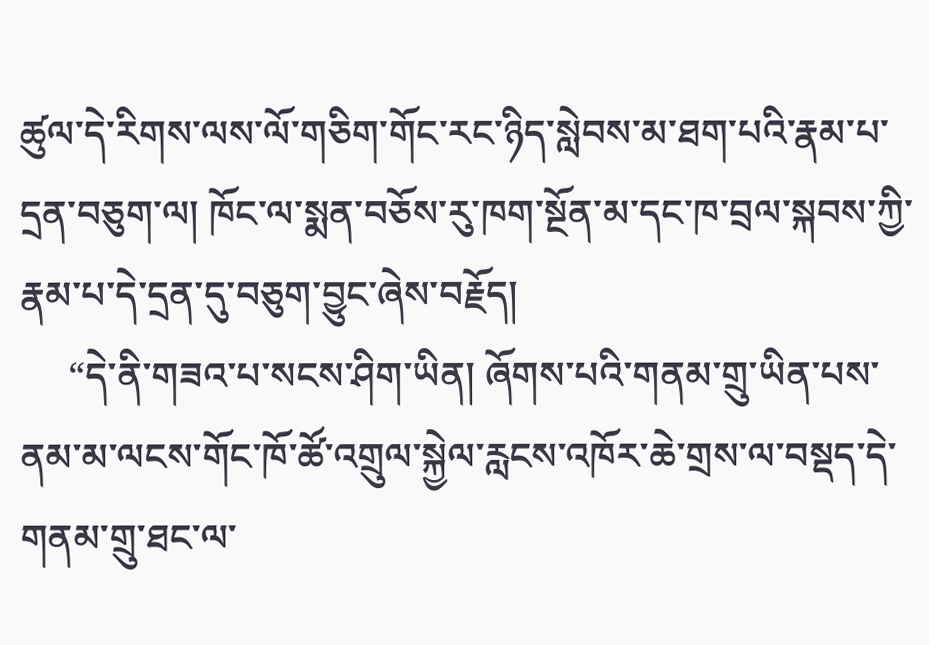ཚུལ་དེ་རིགས་ལས་ལོ་གཅིག་གོང་རང་ཉིད་སླེབས་མ་ཐག་པའི་རྣམ་པ་དྲན་བཅུག་ལ། ཁོང་ལ་སྨན་བཅོས་རུ་ཁག་སྔོན་མ་དང་ཁ་བྲལ་སྐབས་ཀྱི་རྣམ་པ་དེ་དྲན་དུ་བཅུག་བྱུང་ཞེས་བརྗོད།
     “དེ་ནི་གཟའ་པ་སངས་ཤིག་ཡིན། ཞོགས་པའི་གནམ་གྲུ་ཡིན་པས་ནམ་མ་ལངས་གོང་ཁོ་ཚོ་འགྲུལ་སྐྱེལ་རླངས་འཁོར་ཆེ་གྲས་ལ་བསྡད་དེ་གནམ་གྲུ་ཐང་ལ་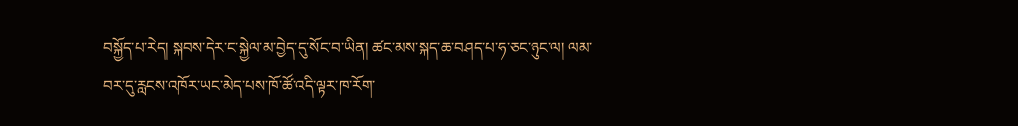བསྐྱོད་པ་རེད། སྐབས་དེར་ང་སྐྱེལ་མ་བྱེད་དུ་སོང་བ་ཡིན། ཚང་མས་སྐད་ཆ་བཤད་པ་ཧ་ཅང་ཉུང་ལ། ལམ་བར་དུ་རླངས་འཁོར་ཡང་མེད་པས་ཁོ་ཚོ་འདི་ལྟར་ཁ་རོག་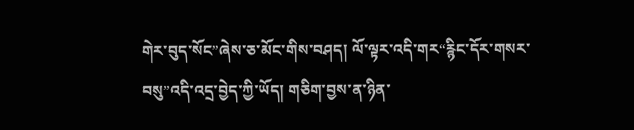གེར་བུད་སོང”ཞེས་ཅ་མོང་གིས་བཤད། ལོ་ལྟར་འདི་གར“རྙིང་དོར་གསར་བསུ”འདི་འདྲ་བྱེད་ཀྱི་ཡོད། གཅིག་བྱས་ན་ཉིན་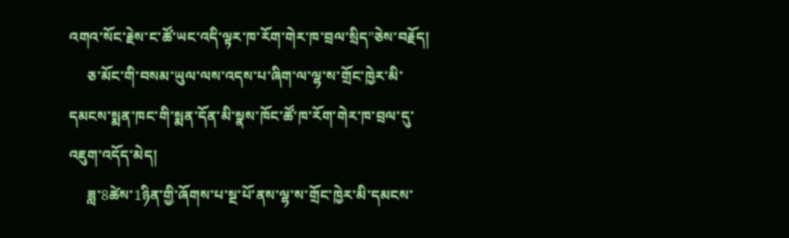འགའ་སོང་རྗེས་ང་ཚོ་ཡང་འདི་ལྟར་ཁ་རོག་གེར་ཁ་བྲལ་སྲིད”ཅེས་བརྗོད།
     ཅ་མོང་གི་བསམ་ཡུལ་ལས་འདས་པ་ཞིག་ལ་ལྷ་ས་གྲོང་ཁྱེར་མི་དམངས་སྨན་ཁང་གི་སྨན་དོན་མི་སྣས་ཁོང་ཚོ་ཁ་རོག་གེར་ཁ་བྲལ་དུ་འཇུག་འདོད་མེད།
     ཟླ་8ཚེས་1ཉིན་གྱི་ཞོགས་པ་སྔ་པོ་ནས་ལྷ་ས་གྲོང་ཁྱེར་མི་དམངས་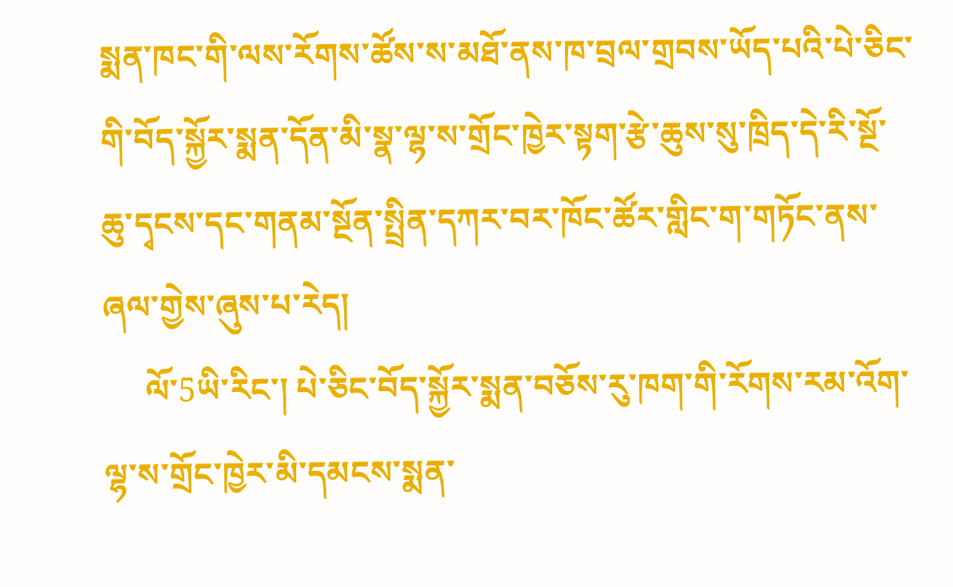སྨན་ཁང་གི་ལས་རོགས་ཚོས་ས་མཐོ་ནས་ཁ་བྲལ་གྲབས་ཡོད་པའི་པེ་ཅིང་གི་བོད་སྐྱོར་སྨན་དོན་མི་སྣ་ལྷ་ས་གྲོང་ཁྱེར་སྟག་རྩེ་ཆུས་སུ་ཁྲིད་དེ་རི་སྔོ་ཆུ་དྭངས་དང་གནམ་སྔོན་སྤྲིན་དཀར་བར་ཁོང་ཚོར་གླིང་ག་གཏོང་ནས་ཞལ་གྱེས་ཞུས་པ་རེད།
     ལོ་5ཡི་རིང་། པེ་ཅིང་བོད་སྐྱོར་སྨན་བཅོས་རུ་ཁག་གི་རོགས་རམ་འོག་ལྷ་ས་གྲོང་ཁྱེར་མི་དམངས་སྨན་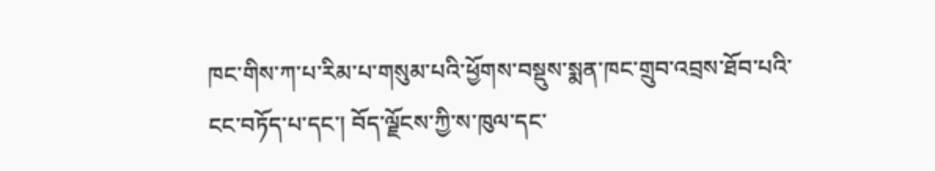ཁང་གིས་ཀ་པ་རིམ་པ་གསུམ་པའི་ཕྱོགས་བསྡུས་སྨན་ཁང་གྲུབ་འབྲས་ཐོབ་པའི་ངང་བཏོད་པ་དང་། བོད་ལྗོངས་ཀྱི་ས་ཁུལ་དང་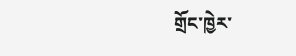གྲོང་ཁྱེར་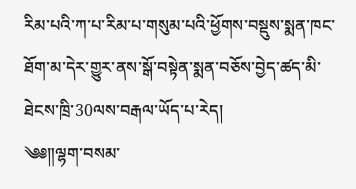རིམ་པའི་ཀ་པ་རིམ་པ་གསུམ་པའི་ཕྱོགས་བསྡུས་སྨན་ཁང་ཐོག་མ་དེར་གྱུར་ནས་སྒོ་བསྟེན་སྨན་བཅོས་བྱེད་ཚད་མི་ཐེངས་ཁྲི་30ལས་བརྒལ་ཡོད་པ་རེད།
༄༅༎ལྷག་བསམ་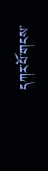དཀར་པོ་གངས་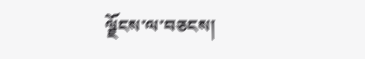ལྗོངས་ལ་བཅངས།